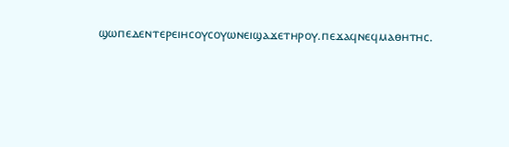ϣⲱⲡⲉⲇⲉⲛⲧⲉⲣⲉⲓⲏⲥⲟⲩⲥⲟⲩⲱⲛⲉⲓϣⲁϫⲉⲧⲏⲣⲟⲩ.ⲡⲉϫⲁϥⲛⲉϥⲙⲁⲑⲏⲧⲏⲥ.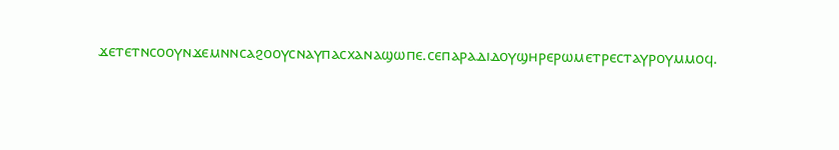ϫⲉⲧⲉⲧⲛⲥⲟⲟⲩⲛϫⲉⲙⲛⲛⲥⲁϩⲟⲟⲩⲥⲛⲁⲩⲡⲁⲥⲭⲁⲛⲁϣⲱⲡⲉ.ⲥⲉⲡⲁⲣⲁⲇⲓⲇⲟⲩϣⲏⲣⲉⲣⲱⲙⲉⲧⲣⲉⲥⲧⲁⲩⲣⲟⲩⲙⲙⲟϥ.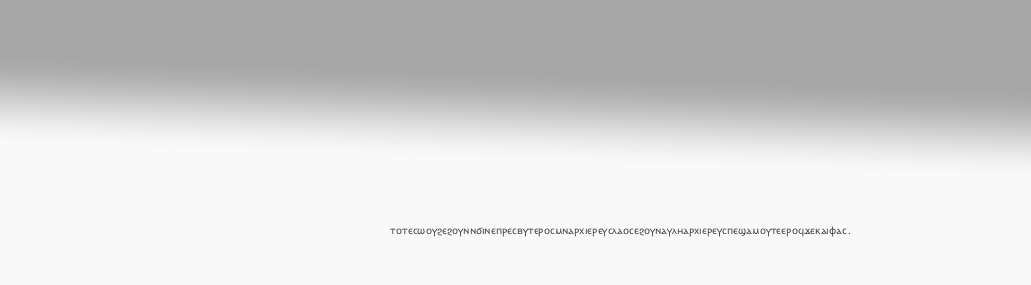ⲧⲟⲧⲉⲥⲱⲟⲩϩⲉϩⲟⲩⲛⲛϭⲓⲛⲉⲡⲣⲉⲥⲃⲩⲧⲉⲣⲟⲥⲙⲛⲁⲣⲭⲓⲉⲣⲉⲩⲥⲗⲁⲟⲥⲉϩⲟⲩⲛⲁⲩⲗⲏⲁⲣⲭⲓⲉⲣⲉⲩⲥⲡⲉϣⲁⲙⲟⲩⲧⲉⲉⲣⲟϥϫⲉⲕⲁⲓⲫⲁⲥ.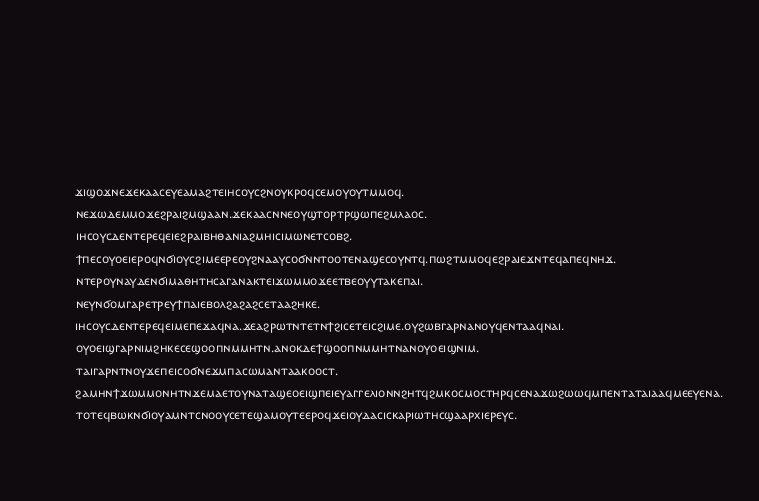ϫⲓϣⲟϫⲛⲉϫⲉⲕⲁⲁⲥⲉⲩⲉⲁⲙⲁϩⲧⲉⲓⲏⲥⲟⲩⲥϩⲛⲟⲩⲕⲣⲟϥⲥⲉⲙⲟⲩⲟⲩⲧⲙⲙⲟϥ.
ⲛⲉϫⲱⲇⲉⲙⲙⲟϫⲉϩⲣⲁⲓϩⲙϣⲁⲁⲛ.ϫⲉⲕⲁⲁⲥⲛⲛⲉⲟⲩϣⲧⲟⲣⲧⲣϣⲱⲡⲉϩⲙⲗⲁⲟⲥ.
ⲓⲏⲥⲟⲩⲥⲇⲉⲛⲧⲉⲣⲉϥⲉⲓⲉϩⲣⲁⲓⲃⲏⲑⲁⲛⲓⲁϩⲙⲏⲓⲥⲓⲙⲱⲛⲉⲧⲥⲟⲃϩ.
ϯⲡⲉⲥⲟⲩⲟⲉⲓⲉⲣⲟϥⲛϭⲓⲟⲩⲥϩⲓⲙⲉⲉⲣⲉⲟⲩϩⲛⲁⲁⲩⲥⲟϭⲛⲛⲧⲟⲟⲧⲉⲛⲁϣⲉⲥⲟⲩⲛⲧϥ.ⲡⲱϩⲧⲙⲙⲟϥⲉϩⲣⲁⲓⲉϫⲛⲧⲉϥⲁⲡⲉϥⲛⲏϫ.
ⲛⲧⲉⲣⲟⲩⲛⲁⲩⲇⲉⲛϭⲓⲙⲁⲑⲏⲧⲏⲥⲁⲅⲁⲛⲁⲕⲧⲉⲓϫⲱⲙⲙⲟϫⲉⲉⲧⲃⲉⲟⲩⲩⲧⲁⲕⲉⲡⲁⲓ.
ⲛⲉⲩⲛϭⲟⲙⲅⲁⲣⲉⲧⲣⲉⲩϯⲡⲁⲓⲉⲃⲟⲗϩⲁϩⲁϩⲥⲉⲧⲁⲁϩⲏⲕⲉ.
ⲓⲏⲥⲟⲩⲥⲇⲉⲛⲧⲉⲣⲉϥⲉⲓⲙⲉⲡⲉϫⲁϥⲛⲁ.ϫⲉⲁϩⲣⲱⲧⲛⲧⲉⲧⲛϯϩⲓⲥⲉⲧⲉⲓⲥϩⲓⲙⲉ.ⲟⲩϩⲱⲃⲅⲁⲣⲛⲁⲛⲟⲩϥⲉⲛⲧⲁⲁϥⲛⲁⲓ.
ⲟⲩⲟⲉⲓϣⲅⲁⲣⲛⲓⲙϩⲏⲕⲉⲥⲉϣⲟⲟⲡⲛⲙⲙⲏⲧⲛ.ⲁⲛⲟⲕⲇⲉϯϣⲟⲟⲡⲛⲙⲙⲏⲧⲛⲁⲛⲟⲩⲟⲉⲓϣⲛⲓⲙ.
ⲧⲁⲓⲅⲁⲣⲛⲧⲛⲟⲩϫⲉⲡⲉⲓⲥⲟϭⲛⲉϫⲙⲡⲁⲥⲱⲙⲁⲛⲧⲁⲁⲕⲟⲟⲥⲧ.
ϩⲁⲙⲏⲛϯϫⲱⲙⲙⲟⲛⲏⲧⲛϫⲉⲙⲁⲉⲧⲟⲩⲛⲁⲧⲁϣⲉⲟⲉⲓϣⲡⲉⲓⲉⲩⲁⲅⲅⲉⲗⲓⲟⲛⲛϩⲏⲧϥϩⲙⲕⲟⲥⲙⲟⲥⲧⲏⲣϥⲥⲉⲛⲁϫⲱϩⲱⲱϥⲙⲡⲉⲛⲧⲁⲧⲁⲓⲁⲁϥⲙⲉⲉⲩⲉⲛⲁ.
ⲧⲟⲧⲉϥⲃⲱⲕⲛϭⲓⲟⲩⲁⲙⲛⲧⲥⲛⲟⲟⲩⲥⲉⲧⲉϣⲁⲙⲟⲩⲧⲉⲉⲣⲟϥϫⲉⲓⲟⲩⲇⲁⲥⲓⲥⲕⲁⲣⲓⲱⲧⲏⲥϣⲁⲁⲣⲭⲓⲉⲣⲉⲩⲥ.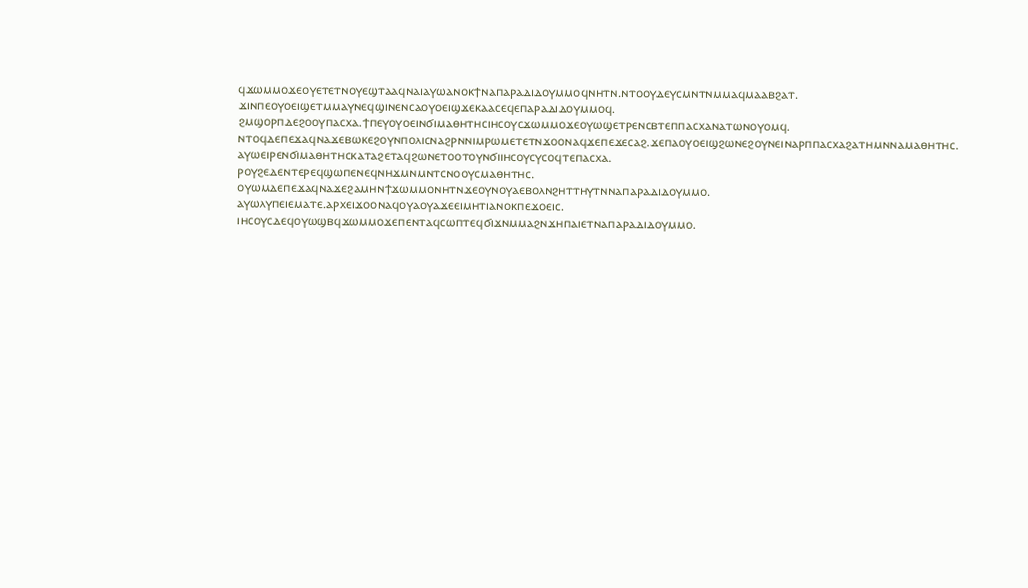ϥϫⲱⲙⲙⲟϫⲉⲟⲩⲉⲧⲉⲧⲛⲟⲩⲉϣⲧⲁⲁϥⲛⲁⲓⲁⲩⲱⲁⲛⲟⲕϯⲛⲁⲡⲁⲣⲁⲇⲓⲇⲟⲩⲙⲙⲟϥⲛⲏⲧⲛ.ⲛⲧⲟⲟⲩⲇⲉⲩⲥⲙⲛⲧⲛⲙⲙⲁϥⲙⲁⲁⲃϩⲁⲧ.
ϫⲓⲛⲡⲉⲟⲩⲟⲉⲓϣⲉⲧⲙⲙⲁⲩⲛⲉϥϣⲓⲛⲉⲛⲥⲁⲟⲩⲟⲉⲓϣϫⲉⲕⲁⲁⲥⲉϥⲉⲡⲁⲣⲁⲇⲓⲇⲟⲩⲙⲙⲟϥ.
ϩⲙϣⲟⲣⲡⲇⲉϩⲟⲟⲩⲡⲁⲥⲭⲁ.ϯⲡⲉⲩⲟⲩⲟⲉⲓⲛϭⲓⲙⲁⲑⲏⲧⲏⲥⲓⲏⲥⲟⲩⲥϫⲱⲙⲙⲟϫⲉⲟⲩⲱϣⲉⲧⲣⲉⲛⲥⲃⲧⲉⲡⲡⲁⲥⲭⲁⲛⲁⲧⲱⲛⲟⲩⲟⲙϥ.
ⲛⲧⲟϥⲇⲉⲡⲉϫⲁϥⲛⲁϫⲉⲃⲱⲕⲉϩⲟⲩⲛⲡⲟⲗⲓⲥⲛⲁϩⲣⲛⲛⲓⲙⲣⲱⲙⲉⲧⲉⲧⲛϫⲟⲟⲛⲁϥϫⲉⲡⲉϫⲉⲥⲁϩ.ϫⲉⲡⲁⲟⲩⲟⲉⲓϣϩⲱⲛⲉϩⲟⲩⲛⲉⲓⲛⲁⲣⲡⲡⲁⲥⲭⲁϩⲁⲧⲏⲙⲛⲛⲁⲙⲁⲑⲏⲧⲏⲥ.
ⲁⲩⲱⲉⲓⲣⲉⲛϭⲓⲙⲁⲑⲏⲧⲏⲥⲕⲁⲧⲁϩⲉⲧⲁϥϩⲱⲛⲉⲧⲟⲟⲧⲟⲩⲛϭⲓⲓⲏⲥⲟⲩⲥⲩⲥⲟϥⲧⲉⲡⲁⲥⲭⲁ.
ⲣⲟⲩϩⲉⲇⲉⲛⲧⲉⲣⲉϥϣⲱⲡⲉⲛⲉϥⲛⲏϫⲙⲛⲙⲛⲧⲥⲛⲟⲟⲩⲥⲙⲁⲑⲏⲧⲏⲥ.
ⲟⲩⲱⲙⲇⲉⲡⲉϫⲁϥⲛⲁϫⲉϩⲁⲙⲏⲛϯϫⲱⲙⲙⲟⲛⲏⲧⲛϫⲉⲟⲩⲛⲟⲩⲁⲉⲃⲟⲗⲛϩⲏⲧⲧⲏⲩⲧⲛⲛⲁⲡⲁⲣⲁⲇⲓⲇⲟⲩⲙⲙⲟ.
ⲁⲩⲱⲗⲩⲡⲉⲓⲉⲙⲁⲧⲉ.ⲁⲣⲭⲉⲓϫⲟⲟⲛⲁϥⲟⲩⲁⲟⲩⲁϫⲉⲉⲓⲙⲏⲧⲓⲁⲛⲟⲕⲡⲉϫⲟⲉⲓⲥ.
ⲓⲏⲥⲟⲩⲥⲇⲉϥⲟⲩⲱϣⲃϥϫⲱⲙⲙⲟϫⲉⲡⲉⲛⲧⲁϥⲥⲱⲡⲧⲉϥϭⲓϫⲛⲙⲙⲁϩⲛϫⲏⲡⲁⲓⲉⲧⲛⲁⲡⲁⲣⲁⲇⲓⲇⲟⲩⲙⲙⲟ.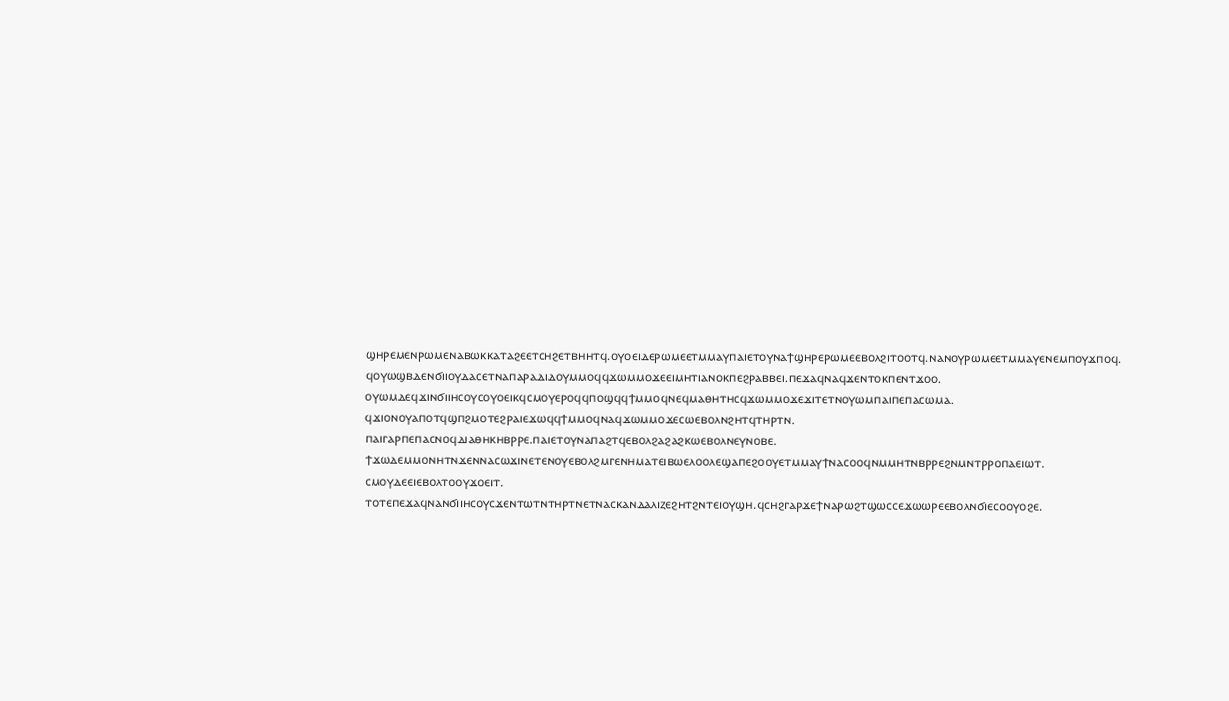ϣⲏⲣⲉⲙⲉⲛⲣⲱⲙⲉⲛⲁⲃⲱⲕⲕⲁⲧⲁϩⲉⲉⲧⲥⲏϩⲉⲧⲃⲏⲏⲧϥ.ⲟⲩⲟⲉⲓⲇⲉⲣⲱⲙⲉⲉⲧⲙⲙⲁⲩⲡⲁⲓⲉⲧⲟⲩⲛⲁϯϣⲏⲣⲉⲣⲱⲙⲉⲉⲃⲟⲗϩⲓⲧⲟⲟⲧϥ.ⲛⲁⲛⲟⲩⲣⲱⲙⲉⲉⲧⲙⲙⲁⲩⲉⲛⲉⲙⲡⲟⲩϫⲡⲟϥ.
ϥⲟⲩⲱϣⲃⲇⲉⲛϭⲓⲓⲟⲩⲇⲁⲥⲉⲧⲛⲁⲡⲁⲣⲁⲇⲓⲇⲟⲩⲙⲙⲟϥϥϫⲱⲙⲙⲟϫⲉⲉⲓⲙⲏⲧⲓⲁⲛⲟⲕⲡⲉϩⲣⲁⲃⲃⲉⲓ.ⲡⲉϫⲁϥⲛⲁϥϫⲉⲛⲧⲟⲕⲡⲉⲛⲧϫⲟⲟ.
ⲟⲩⲱⲙⲇⲉϥϫⲓⲛϭⲓⲓⲏⲥⲟⲩⲥⲟⲩⲟⲉⲓⲕϥⲥⲙⲟⲩⲉⲣⲟϥϥⲡⲟϣϥϥϯⲙⲙⲟϥⲛⲉϥⲙⲁⲑⲏⲧⲏⲥϥϫⲱⲙⲙⲟϫⲉϫⲓⲧⲉⲧⲛⲟⲩⲱⲙⲡⲁⲓⲡⲉⲡⲁⲥⲱⲙⲁ.
ϥϫⲓⲟⲛⲟⲩⲁⲡⲟⲧϥϣⲡϩⲙⲟⲧⲉϩⲣⲁⲓⲉϫⲱϥϥϯⲙⲙⲟϥⲛⲁϥϫⲱⲙⲙⲟϫⲉⲥⲱⲉⲃⲟⲗⲛϩⲏⲧϥⲧⲏⲣⲧⲛ.
ⲡⲁⲓⲅⲁⲣⲡⲉⲡⲁⲥⲛⲟϥⲇⲓⲁⲑⲏⲕⲏⲃⲣⲣⲉ.ⲡⲁⲓⲉⲧⲟⲩⲛⲁⲡⲁϩⲧϥⲉⲃⲟⲗϩⲁϩⲁϩⲕⲱⲉⲃⲟⲗⲛⲉⲩⲛⲟⲃⲉ.
ϯϫⲱⲇⲉⲙⲙⲟⲛⲏⲧⲛϫⲉⲛⲛⲁⲥⲱϫⲓⲛⲉⲧⲉⲛⲟⲩⲉⲃⲟⲗϩⲙⲅⲉⲛⲏⲙⲁⲧⲉⲓⲃⲱⲉⲗⲟⲟⲗⲉϣⲁⲡⲉϩⲟⲟⲩⲉⲧⲙⲙⲁⲩϯⲛⲁⲥⲟⲟϥⲛⲙⲙⲏⲧⲛⲃⲣⲣⲉϩⲛⲙⲛⲧⲣⲣⲟⲡⲁⲉⲓⲱⲧ.
ⲥⲙⲟⲩⲇⲉⲉⲓⲉⲃⲟⲗⲧⲟⲟⲩϫⲟⲉⲓⲧ.
ⲧⲟⲧⲉⲡⲉϫⲁϥⲛⲁⲛϭⲓⲓⲏⲥⲟⲩⲥϫⲉⲛⲧⲱⲧⲛⲧⲏⲣⲧⲛⲉⲧⲛⲁⲥⲕⲁⲛⲇⲁⲗⲓⲍⲉϩⲏⲧϩⲛⲧⲉⲓⲟⲩϣⲏ.ϥⲥⲏϩⲅⲁⲣϫⲉϯⲛⲁⲣⲱϩⲧϣⲱⲥⲥⲉϫⲱⲱⲣⲉⲉⲃⲟⲗⲛϭⲓⲉⲥⲟⲟⲩⲟϩⲉ.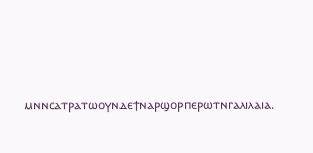ⲙⲛⲛⲥⲁⲧⲣⲁⲧⲱⲟⲩⲛⲇⲉϯⲛⲁⲣϣⲟⲣⲡⲉⲣⲱⲧⲛⲅⲁⲗⲓⲗⲁⲓⲁ.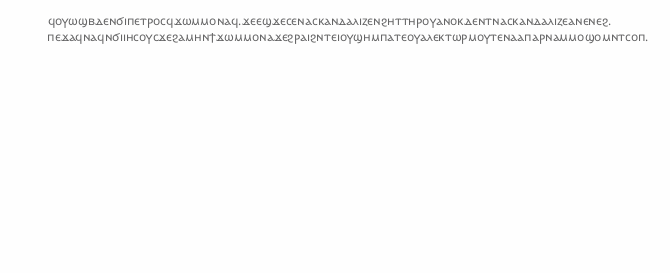ϥⲟⲩⲱϣⲃⲇⲉⲛϭⲓⲡⲉⲧⲣⲟⲥϥϫⲱⲙⲙⲟⲛⲁϥ.ϫⲉⲉϣϫⲉⲥⲉⲛⲁⲥⲕⲁⲛⲇⲁⲗⲓⲍⲉⲛϩⲏⲧⲧⲏⲣⲟⲩⲁⲛⲟⲕⲇⲉⲛⲧⲛⲁⲥⲕⲁⲛⲇⲁⲗⲓⲍⲉⲁⲛⲉⲛⲉϩ.
ⲡⲉϫⲁϥⲛⲁϥⲛϭⲓⲓⲏⲥⲟⲩⲥϫⲉϩⲁⲙⲏⲛϯϫⲱⲙⲙⲟⲛⲁϫⲉϩⲣⲁⲓϩⲛⲧⲉⲓⲟⲩϣⲏⲙⲡⲁⲧⲉⲟⲩⲁⲗⲉⲕⲧⲱⲣⲙⲟⲩⲧⲉⲛⲁⲁⲡⲁⲣⲛⲁⲙⲙⲟϣⲟⲙⲛⲧⲥⲟⲡ.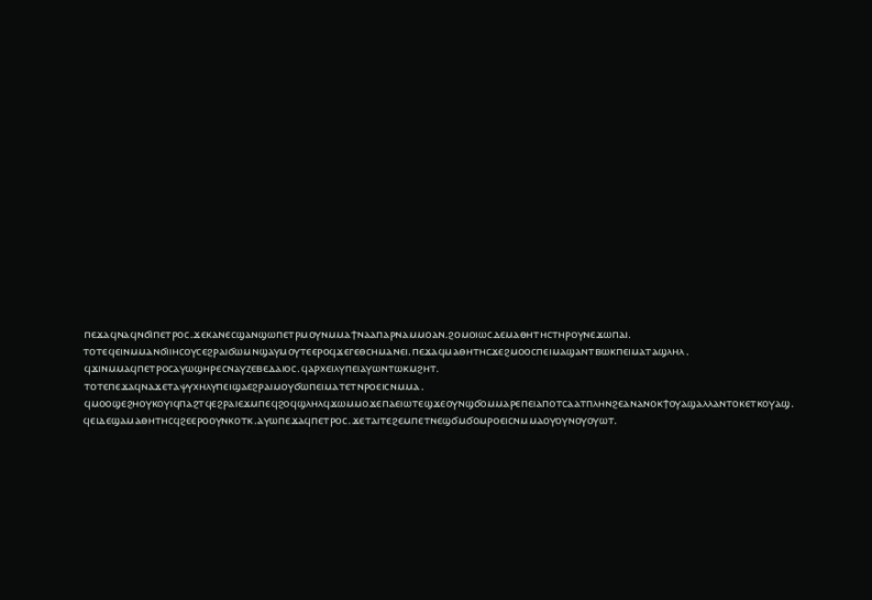ⲡⲉϫⲁϥⲛⲁϥⲛϭⲓⲡⲉⲧⲣⲟⲥ.ϫⲉⲕⲁⲛⲉⲥϣⲁⲛϣⲱⲡⲉⲧⲣⲙⲟⲩⲛⲙⲙⲁϯⲛⲁⲁⲡⲁⲣⲛⲁⲙⲙⲟⲁⲛ.ϩⲟⲙⲟⲓⲱⲥⲇⲉⲙⲁⲑⲏⲧⲏⲥⲧⲏⲣⲟⲩⲛⲉϫⲱⲡⲁⲓ.
ⲧⲟⲧⲉϥⲉⲓⲛⲙⲙⲁⲛϭⲓⲓⲏⲥⲟⲩⲥⲉϩⲣⲁⲓϭⲱⲙⲛϣⲁⲩⲙⲟⲩⲧⲉⲉⲣⲟϥϫⲉⲅⲉⲑⲥⲏⲙⲁⲛⲉⲓ.ⲡⲉϫⲁϥⲙⲁⲑⲏⲧⲏⲥϫⲉϩⲙⲟⲟⲥⲡⲉⲓⲙⲁϣⲁⲛⲧⲃⲱⲕⲡⲉⲓⲙⲁⲧⲁϣⲗⲏⲗ.
ϥϫⲓⲛⲙⲙⲁϥⲡⲉⲧⲣⲟⲥⲁⲩⲱϣⲏⲣⲉⲥⲛⲁⲩⲍⲉⲃⲉⲇⲁⲓⲟⲥ.ϥⲁⲣⲭⲉⲓⲗⲩⲡⲉⲓⲁⲩⲱⲛⲧⲱⲕⲙϩⲏⲧ.
ⲧⲟⲧⲉⲡⲉϫⲁϥⲛⲁϫⲉⲧⲁⲯⲩⲭⲏⲗⲩⲡⲉⲓϣⲁⲉϩⲣⲁⲓⲙⲟⲩϭⲱⲡⲉⲓⲙⲁⲧⲉⲧⲛⲣⲟⲉⲓⲥⲛⲙⲙⲁ.
ϥⲙⲟⲟϣⲉϩⲏⲟⲩⲕⲟⲩⲓϥⲡⲁϩⲧϥⲉϩⲣⲁⲓⲉϫⲙⲡⲉϥϩⲟϥϣⲗⲏⲗϥϫⲱⲙⲙⲟϫⲉⲡⲁⲉⲓⲱⲧⲉϣϫⲉⲟⲩⲛϣϭⲟⲙⲙⲁⲣⲉⲡⲉⲓⲁⲡⲟⲧⲥⲁⲁⲧⲡⲗⲏⲛϩⲉⲁⲛⲁⲛⲟⲕϯⲟⲩⲁϣⲁⲗⲗⲁⲛⲧⲟⲕⲉⲧⲕⲟⲩⲁϣ.
ϥⲉⲓⲇⲉϣⲁⲙⲁⲑⲏⲧⲏⲥϥϩⲉⲉⲣⲟⲟⲩⲛⲕⲟⲧⲕ.ⲁⲩⲱⲡⲉϫⲁϥⲡⲉⲧⲣⲟⲥ.ϫⲉⲧⲁⲓⲧⲉϩⲉⲙⲡⲉⲧⲛⲉϣϭⲙϭⲟⲙⲣⲟⲉⲓⲥⲛⲙⲙⲁⲟⲩⲟⲩⲛⲟⲩⲟⲩⲱⲧ.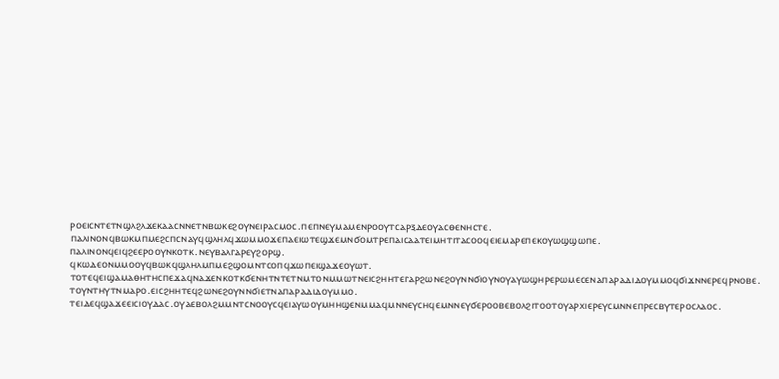ⲣⲟⲉⲓⲥⲛⲧⲉⲧⲛϣⲗϩⲗϫⲉⲕⲁⲁⲥⲛⲛⲉⲧⲛⲃⲱⲕⲉϩⲟⲩⲛⲉⲓⲣⲁⲥⲙⲟⲥ.ⲡⲉⲡⲛⲉⲩⲙⲁⲙⲉⲛⲣⲟⲟⲩⲧⲥⲁⲣⲝⲇⲉⲟⲩⲁⲥⲑⲉⲛⲏⲥⲧⲉ.
ⲡⲁⲗⲓⲛⲟⲛϥⲃⲱⲕⲙⲡⲙⲉϩⲥⲡⲥⲛⲁⲩϥϣⲗⲏⲗϥϫⲱⲙⲙⲟϫⲉⲡⲁⲉⲓⲱⲧⲉϣϫⲉⲙⲛϭⲟⲙⲧⲣⲉⲡⲁⲓⲥⲁⲁⲧⲉⲓⲙⲏⲧⲓⲧⲁⲥⲟⲟϥⲉⲓⲉⲙⲁⲣⲉⲡⲉⲕⲟⲩⲱϣϣⲱⲡⲉ.
ⲡⲁⲗⲓⲛⲟⲛϥⲉⲓϥϩⲉⲉⲣⲟⲟⲩⲛⲕⲟⲧⲕ.ⲛⲉⲩⲃⲁⲗⲅⲁⲣⲉⲩϩⲟⲣϣ.
ϥⲕⲱⲇⲉⲟⲛⲙⲙⲟⲟⲩϥⲃⲱⲕϥϣⲗⲏⲗⲙⲡⲙⲉϩϣⲟⲙⲛⲧⲥⲟⲡϥϫⲱⲡⲉⲓϣⲁϫⲉⲟⲩⲱⲧ.
ⲧⲟⲧⲉϥⲉⲓϣⲁⲙⲁⲑⲏⲧⲏⲥⲡⲉϫⲁϥⲛⲁϫⲉⲛⲕⲟⲧⲕϭⲉⲛⲏⲧⲛⲧⲉⲧⲛⲙⲧⲟⲛⲙⲙⲱⲧⲛⲉⲓⲥϩⲏⲏⲧⲉⲅⲁⲣϩⲱⲛⲉϩⲟⲩⲛⲛϭⲓⲟⲩⲛⲟⲩⲁⲩⲱϣⲏⲣⲉⲣⲱⲙⲉⲥⲉⲛⲁⲡⲁⲣⲁⲇⲓⲇⲟⲩⲙⲙⲟϥϭⲓϫⲛⲛⲉⲣⲉϥⲣⲛⲟⲃⲉ.
ⲧⲟⲩⲛⲧⲏⲩⲧⲛⲙⲁⲣⲟ.ⲉⲓⲥϩⲏⲏⲧⲉϥϩⲱⲛⲉϩⲟⲩⲛⲛϭⲓⲉⲧⲛⲁⲡⲁⲣⲁⲇⲓⲇⲟⲩⲙⲙⲟ.
ⲧⲉⲓⲇⲉϥϣⲁϫⲉⲉⲓⲥⲓⲟⲩⲇⲁⲥ.ⲟⲩⲁⲉⲃⲟⲗϩⲙⲙⲛⲧⲥⲛⲟⲟⲩⲥϥⲉⲓⲁⲩⲱⲟⲩⲙⲏⲏϣⲉⲛⲙⲙⲁϥⲙⲛⲛⲉⲩⲥⲏϥⲉⲙⲛⲛⲉⲩϭⲉⲣⲟⲟⲃⲉⲃⲟⲗϩⲓⲧⲟⲟⲧⲟⲩⲁⲣⲭⲓⲉⲣⲉⲩⲥⲙⲛⲛⲉⲡⲣⲉⲥⲃⲩⲧⲉⲣⲟⲥⲗⲁⲟⲥ.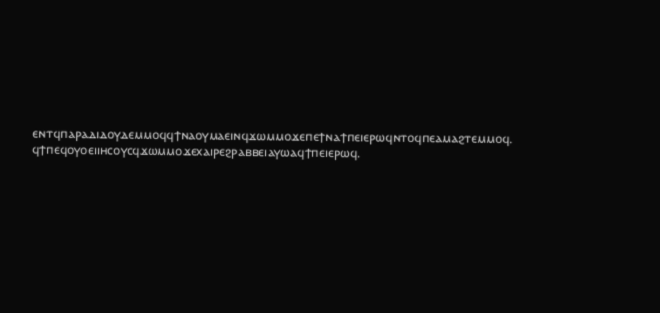ⲉⲛⲧϥⲡⲁⲣⲁⲇⲓⲇⲟⲩⲇⲉⲙⲙⲟϥϥϯⲛⲁⲟⲩⲙⲁⲉⲓⲛϥϫⲱⲙⲙⲟϫⲉⲡⲉϯⲛⲁϯⲡⲉⲓⲉⲣⲱϥⲛⲧⲟϥⲡⲉⲁⲙⲁϩⲧⲉⲙⲙⲟϥ.
ϥϯⲡⲉϥⲟⲩⲟⲉⲓⲓⲏⲥⲟⲩⲥϥϫⲱⲙⲙⲟϫⲉⲭⲁⲓⲣⲉϩⲣⲁⲃⲃⲉⲓⲁⲩⲱⲁϥϯⲡⲉⲓⲉⲣⲱϥ.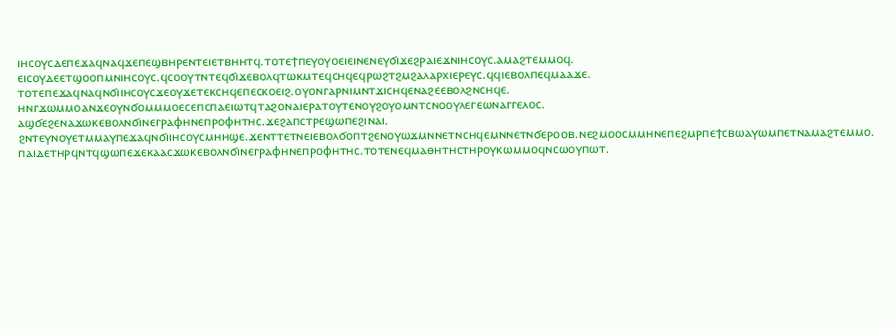ⲓⲏⲥⲟⲩⲥⲇⲉⲡⲉϫⲁϥⲛⲁϥϫⲉⲡⲉϣⲃⲏⲣⲉⲛⲧⲉⲓⲉⲧⲃⲏⲏⲧϥ.ⲧⲟⲧⲉϯⲡⲉⲩⲟⲩⲟⲉⲓⲉⲓⲛⲉⲛⲉⲩϭⲓϫⲉϩⲣⲁⲓⲉϫⲛⲓⲏⲥⲟⲩⲥ.ⲁⲙⲁϩⲧⲉⲙⲙⲟϥ.
ⲉⲓⲥⲟⲩⲇⲉⲉⲧϣⲟⲟⲡⲙⲛⲓⲏⲥⲟⲩⲥ.ϥⲥⲟⲟⲩⲧⲛⲧⲉϥϭⲓϫⲉⲃⲟⲗϥⲧⲱⲕⲙⲧⲉϥⲥⲏϥⲉϥⲣⲱϩⲧϩⲙϩⲁⲗⲁⲣⲭⲓⲉⲣⲉⲩⲥ.ϥϥⲓⲉⲃⲟⲗⲡⲉϥⲙⲁⲁϫⲉ.
ⲧⲟⲧⲉⲡⲉϫⲁϥⲛⲁϥⲛϭⲓⲓⲏⲥⲟⲩⲥϫⲉⲟⲩϫⲉⲧⲉⲕⲥⲏϥⲉⲡⲉⲥⲕⲟⲉⲓϩ.ⲟⲩⲟⲛⲅⲁⲣⲛⲓⲙⲛⲧϫⲓⲥⲏϥⲉⲛⲁϩⲉⲉⲃⲟⲗϩⲛⲥⲏϥⲉ.
ⲏⲛⲅϫⲱⲙⲙⲟⲁⲛϫⲉⲟⲩⲛϭⲟⲙⲙⲙⲟⲉⲥⲉⲡⲥⲡⲁⲉⲓⲱⲧϥⲧⲁϩⲟⲛⲁⲓⲉⲣⲁⲧⲟⲩⲧⲉⲛⲟⲩϩⲟⲩⲟⲙⲛⲧⲥⲛⲟⲟⲩⲗⲉⲅⲉⲱⲛⲁⲅⲅⲉⲗⲟⲥ.
ⲁϣϭⲉϩⲉⲛⲁϫⲱⲕⲉⲃⲟⲗⲛϭⲓⲛⲉⲅⲣⲁⲫⲏⲛⲉⲡⲣⲟⲫⲏⲧⲏⲥ.ϫⲉϩⲁⲡⲥⲧⲣⲉϣⲱⲡⲉϩⲓⲛⲁⲓ.
ϩⲛⲧⲉⲩⲛⲟⲩⲉⲧⲙⲙⲁⲩⲡⲉϫⲁϥⲛϭⲓⲓⲏⲥⲟⲩⲥⲙⲏⲏϣⲉ.ϫⲉⲛⲧⲧⲉⲧⲛⲉⲓⲉⲃⲟⲗϭⲟⲡⲧϩⲉⲛⲟⲩⲱϫⲙⲛⲛⲉⲧⲛⲥⲏϥⲉⲙⲛⲛⲉⲧⲛϭⲉⲣⲟⲟⲃ.ⲛⲉϩⲙⲟⲟⲥⲙⲙⲏⲛⲉⲡⲉϩⲙⲣⲡⲉϯⲥⲃⲱⲁⲩⲱⲙⲡⲉⲧⲛⲁⲙⲁϩⲧⲉⲙⲙⲟ.
ⲡⲁⲓⲇⲉⲧⲏⲣϥⲛⲧϥϣⲱⲡⲉϫⲉⲕⲁⲁⲥϫⲱⲕⲉⲃⲟⲗⲛϭⲓⲛⲉⲅⲣⲁⲫⲏⲛⲉⲡⲣⲟⲫⲏⲧⲏⲥ.ⲧⲟⲧⲉⲛⲉϥⲙⲁⲑⲏⲧⲏⲥⲧⲏⲣⲟⲩⲕⲱⲙⲙⲟϥⲛⲥⲱⲟⲩⲡⲱⲧ.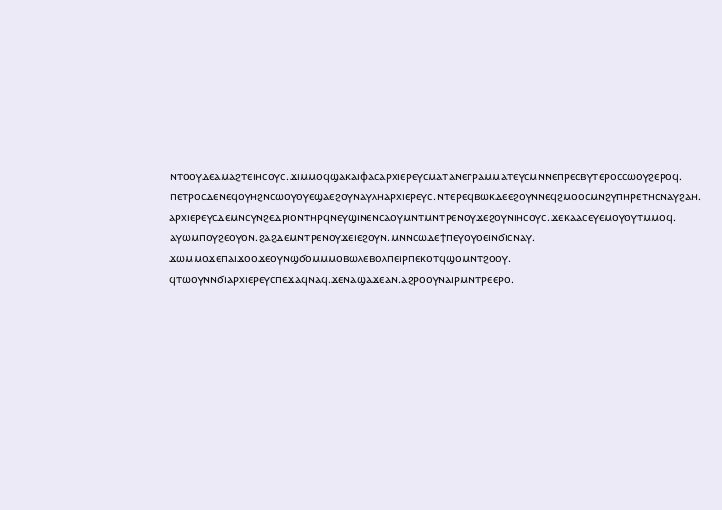ⲛⲧⲟⲟⲩⲇⲉⲁⲙⲁϩⲧⲉⲓⲏⲥⲟⲩⲥ.ϫⲓⲙⲙⲟϥϣⲁⲕⲁⲓⲫⲁⲥⲁⲣⲭⲓⲉⲣⲉⲩⲥⲙⲁⲧⲁⲛⲉⲅⲣⲁⲙⲙⲁⲧⲉⲩⲥⲙⲛⲛⲉⲡⲣⲉⲥⲃⲩⲧⲉⲣⲟⲥⲥⲱⲟⲩϩⲉⲣⲟϥ.
ⲡⲉⲧⲣⲟⲥⲇⲉⲛⲉϥⲟⲩⲏϩⲛⲥⲱⲟⲩⲟⲩⲉϣⲁⲉϩⲟⲩⲛⲁⲩⲗⲏⲁⲣⲭⲓⲉⲣⲉⲩⲥ.ⲛⲧⲉⲣⲉϥⲃⲱⲕⲇⲉⲉϩⲟⲩⲛⲛⲉϥϩⲙⲟⲟⲥⲙⲛϩⲩⲡⲏⲣⲉⲧⲏⲥⲛⲁⲩϩⲁⲏ.
ⲁⲣⲭⲓⲉⲣⲉⲩⲥⲇⲉⲙⲛⲥⲩⲛϩⲉⲇⲣⲓⲟⲛⲧⲏⲣϥⲛⲉⲩϣⲓⲛⲉⲛⲥⲁⲟⲩⲙⲛⲧⲙⲛⲧⲣⲉⲛⲟⲩϫⲉϩⲟⲩⲛⲓⲏⲥⲟⲩⲥ.ϫⲉⲕⲁⲁⲥⲉⲩⲉⲙⲟⲩⲟⲩⲧⲙⲙⲟϥ.
ⲁⲩⲱⲙⲡⲟⲩϩⲉⲟⲩⲟⲛ.ϩⲁϩⲇⲉⲙⲛⲧⲣⲉⲛⲟⲩϫⲉⲓⲉϩⲟⲩⲛ.ⲙⲛⲛⲥⲱⲇⲉϯⲡⲉⲩⲟⲩⲟⲉⲓⲛϭⲓⲥⲛⲁⲩ.
ϫⲱⲙⲙⲟϫⲉⲡⲁⲓϫⲟⲟϫⲉⲟⲩⲛϣϭⲟⲙⲙⲙⲟⲃⲱⲗⲉⲃⲟⲗⲡⲉⲓⲣⲡⲉⲕⲟⲧϥϣⲟⲙⲛⲧϩⲟⲟⲩ.
ϥⲧⲱⲟⲩⲛⲛϭⲓⲁⲣⲭⲓⲉⲣⲉⲩⲥⲡⲉϫⲁϥⲛⲁϥ.ϫⲉⲛⲁϣⲁϫⲉⲁⲛ.ⲁϩⲣⲟⲟⲩⲛⲁⲓⲣⲙⲛⲧⲣⲉⲉⲣⲟ.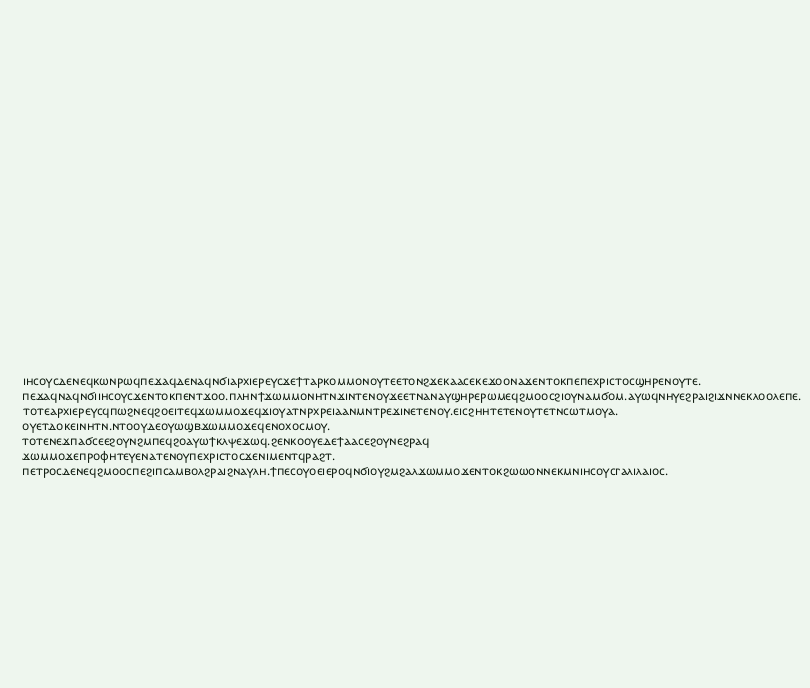ⲓⲏⲥⲟⲩⲥⲇⲉⲛⲉϥⲕⲱⲛⲣⲱϥⲡⲉϫⲁϥⲇⲉⲛⲁϥⲛϭⲓⲁⲣⲭⲓⲉⲣⲉⲩⲥϫⲉϯⲧⲁⲣⲕⲟⲙⲙⲟⲛⲟⲩⲧⲉⲉⲧⲟⲛϩϫⲉⲕⲁⲁⲥⲉⲕⲉϫⲟⲟⲛⲁϫⲉⲛⲧⲟⲕⲡⲉⲡⲉⲭⲣⲓⲥⲧⲟⲥϣⲏⲣⲉⲛⲟⲩⲧⲉ.
ⲡⲉϫⲁϥⲛⲁϥⲛϭⲓⲓⲏⲥⲟⲩⲥϫⲉⲛⲧⲟⲕⲡⲉⲛⲧϫⲟⲟ.ⲡⲗⲏⲛϯϫⲱⲙⲙⲟⲛⲏⲧⲛϫⲓⲛⲧⲉⲛⲟⲩϫⲉⲉⲧⲛⲁⲛⲁⲩϣⲏⲣⲉⲣⲱⲙⲉϥϩⲙⲟⲟⲥϩⲓⲟⲩⲛⲁⲙϭⲟⲙ.ⲁⲩⲱϥⲛⲏⲩⲉϩⲣⲁⲓϩⲓϫⲛⲛⲉⲕⲗⲟⲟⲗⲉⲡⲉ.
ⲧⲟⲧⲉⲁⲣⲭⲓⲉⲣⲉⲩⲥϥⲡⲱϩⲛⲉϥϩⲟⲉⲓⲧⲉϥϫⲱⲙⲙⲟϫⲉϥϫⲓⲟⲩⲁⲧⲛⲣⲭⲣⲉⲓⲁⲁⲛⲙⲛⲧⲣⲉϫⲓⲛⲉⲧⲉⲛⲟⲩ.ⲉⲓⲥϩⲏⲏⲧⲉⲧⲉⲛⲟⲩⲧⲉⲧⲛⲥⲱⲧⲙⲟⲩⲁ.
ⲟⲩⲉⲧⲇⲟⲕⲉⲓⲛⲏⲧⲛ.ⲛⲧⲟⲟⲩⲇⲉⲟⲩⲱϣⲃϫⲱⲙⲙⲟϫⲉϥⲉⲛⲟⲭⲟⲥⲙⲟⲩ.
ⲧⲟⲧⲉⲛⲉϫⲡⲁϭⲥⲉⲉϩⲟⲩⲛϩⲙⲡⲉϥϩⲟⲁⲩⲱϯⲕⲗⲯⲉϫⲱϥ.ϩⲉⲛⲕⲟⲟⲩⲉⲇⲉϯⲁⲁⲥⲉϩⲟⲩⲛⲉϩⲣⲁϥ
ϫⲱⲙⲙⲟϫⲉⲡⲣⲟⲫⲏⲧⲉⲩⲉⲛⲁⲧⲉⲛⲟⲩⲡⲉⲭⲣⲓⲥⲧⲟⲥϫⲉⲛⲓⲙⲉⲛⲧϥⲣⲁϩⲧ.
ⲡⲉⲧⲣⲟⲥⲇⲉⲛⲉϥϩⲙⲟⲟⲥⲡⲉϩⲓⲡⲥⲁⲙⲃⲟⲗϩⲣⲁⲓϩⲛⲁⲩⲗⲏ.ϯⲡⲉⲥⲟⲩⲟⲉⲓⲉⲣⲟϥⲛϭⲓⲟⲩϩⲙϩⲁⲗϫⲱⲙⲙⲟϫⲉⲛⲧⲟⲕϩⲱⲱⲟⲛⲛⲉⲕⲙⲛⲓⲏⲥⲟⲩⲥⲅⲁⲗⲓⲗⲁⲓⲟⲥ.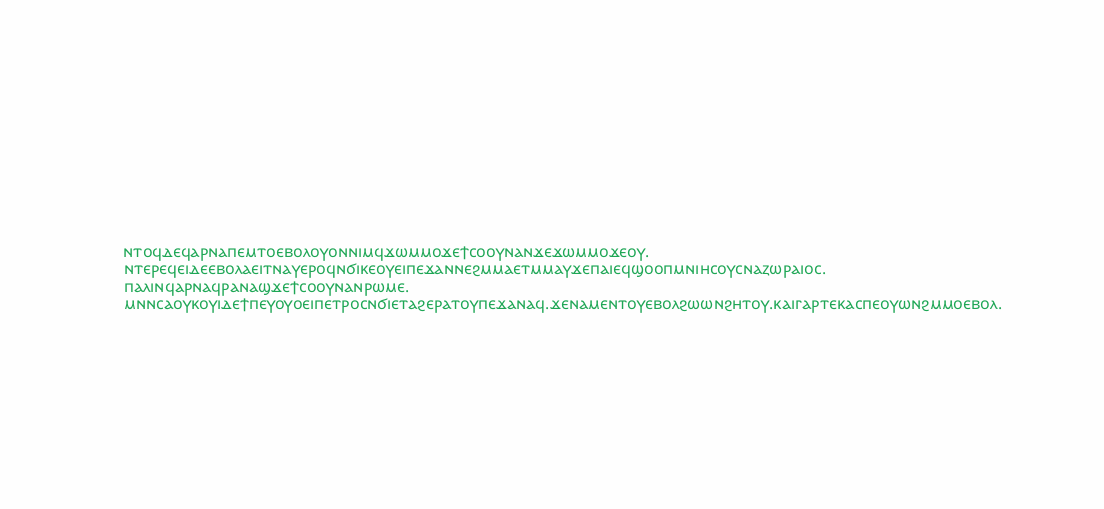ⲛⲧⲟϥⲇⲉϥⲁⲣⲛⲁⲡⲉⲙⲧⲟⲉⲃⲟⲗⲟⲩⲟⲛⲛⲓⲙϥϫⲱⲙⲙⲟϫⲉϯⲥⲟⲟⲩⲛⲁⲛϫⲉϫⲱⲙⲙⲟϫⲉⲟⲩ.
ⲛⲧⲉⲣⲉϥⲉⲓⲇⲉⲉⲃⲟⲗⲁⲉⲓⲧⲛⲁⲩⲉⲣⲟϥⲛϭⲓⲕⲉⲟⲩⲉⲓⲡⲉϫⲁⲛⲛⲉϩⲙⲙⲁⲉⲧⲙⲙⲁⲩϫⲉⲡⲁⲓⲉϥϣⲟⲟⲡⲙⲛⲓⲏⲥⲟⲩⲥⲛⲁⲍⲱⲣⲁⲓⲟⲥ.
ⲡⲁⲗⲓⲛϥⲁⲣⲛⲁϥⲣⲁⲛⲁϣϫⲉϯⲥⲟⲟⲩⲛⲁⲛⲣⲱⲙⲉ.
ⲙⲛⲛⲥⲁⲟⲩⲕⲟⲩⲓⲇⲉϯⲡⲉⲩⲟⲩⲟⲉⲓⲡⲉⲧⲣⲟⲥⲛϭⲓⲉⲧⲁϩⲉⲣⲁⲧⲟⲩⲡⲉϫⲁⲛⲁϥ.ϫⲉⲛⲁⲙⲉⲛⲧⲟⲩⲉⲃⲟⲗϩⲱⲱⲛϩⲏⲧⲟⲩ.ⲕⲁⲓⲅⲁⲣⲧⲉⲕⲁⲥⲡⲉⲟⲩⲱⲛϩⲙⲙⲟⲉⲃⲟⲗ.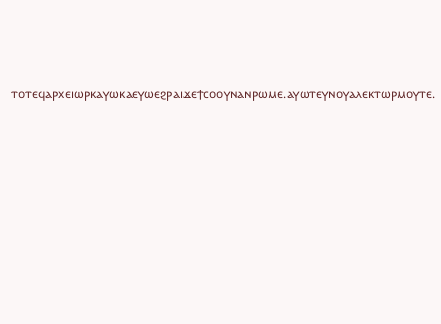ⲧⲟⲧⲉϥⲁⲣⲭⲉⲓⲱⲣⲕⲁⲩⲱⲕⲁⲉⲩⲱⲉϩⲣⲁⲓϫⲉϯⲥⲟⲟⲩⲛⲁⲛⲣⲱⲙⲉ.ⲁⲩⲱⲧⲉⲩⲛⲟⲩⲁⲗⲉⲕⲧⲱⲣⲙⲟⲩⲧⲉ.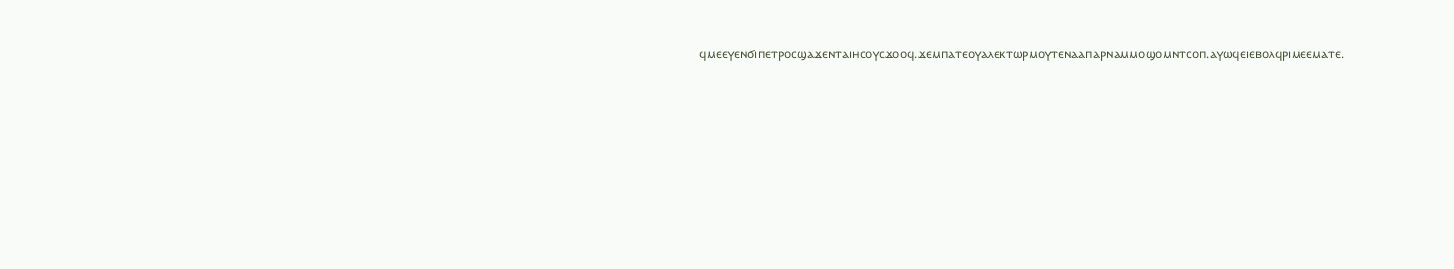ϥⲙⲉⲉⲩⲉⲛϭⲓⲡⲉⲧⲣⲟⲥϣⲁϫⲉⲛⲧⲁⲓⲏⲥⲟⲩⲥϫⲟⲟϥ.ϫⲉⲙⲡⲁⲧⲉⲟⲩⲁⲗⲉⲕⲧⲱⲣⲙⲟⲩⲧⲉⲛⲁⲁⲡⲁⲣⲛⲁⲙⲙⲟϣⲟⲙⲛⲧⲥⲟⲡ.ⲁⲩⲱϥⲉⲓⲉⲃⲟⲗϥⲣⲓⲙⲉⲉⲙⲁⲧⲉ.